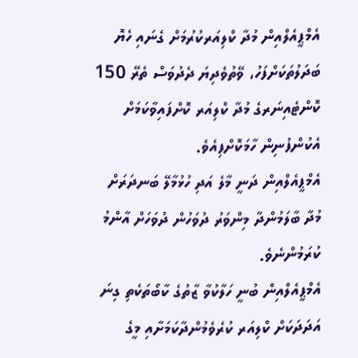އެމްޕީއެލްއިން މުދާ ކްލިއަރކުރުމަށް ގެނައި ހެޔޮ ބަދަލުތަކަށްފަހު، ވޭތުވެދިޔަ ދެދުވަސް ތެރޭ 150 ކޮންޓެއިނަރގެ މުދާ ކްލިއަރ ކޮށްފައިވާކަމަށް އެކުންފުނިން ހާމަކޮށްފިއެވެ.
އެމްޕީއެލްއިން ދަނީ މާލެ އަދި ހުޅުމާލޭ ބަނދަރަށް މުދާ ބާލަމުންދާ މިންވަރު ދުވަހުން ދުވަހަށް އާންމު ކުރަމުންނެވެ.
އެމްޕީއެލްއިން ބުނީ ހަލާކުވާ ޒާތުގެ ކާބޯތަކެތި ގިނަ އަދަދަކަށް ކްލިއަރ ކުރެވެމުންދާކަމަށާއި މީގެ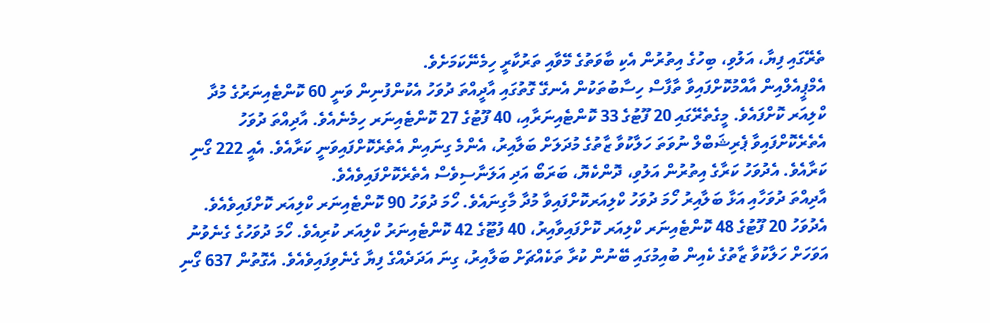ތެރޭގައި ފިޔާ، އަލުވި، ބިހުގެ އިތުރުން އެކި ބާވަތުގެ މޭވާއި ތަރުކާރީ ހިމެނޭކަމަށެވެ.
އެމްޕީއެލްއިން އާއްމުކޮށްފައިވާ ތާފާސް ހިސާބުތަކުން އެނގޭ ގޮތުގައި އާދީއްތަ ދުވަހު އެކުންފުނިން ވަނީ 60 ކޮންޓެއިނަރުގެ މުދާ ކްލިއަރ ކޮށްފައެވެ. މީގެތެރޭގައި 20 ފޫޓުގެ 33 ކޮންޓެއިނަރާއި، 40 ފޫޓުގެ 27 ކޮންޓެއިނަރ ހިމެނެއެވެ. އާދިއްތަ ދުވަހު އެތެރެކޮށްފައިވާ ޕެރިޝަބްލް ނުވަތަ ހަލާކުވާ ޒާތުގެ މުދަލަށް ބަލާއިރު، އެންމެ ގިނައިން އެތެރެކޮށްފައިވަނީ ކަރާއެވެ. އެއީ 222 ގޯނި ކަރާއެވެ. އެދުވަހު ކަރާގެ އިތުރުން އަލުވި، ދޮންކެޔޮ، ބަރަބޯ އަދި އަލަނާސިވެސް އެތެރެކޮށްފައިވެއެވެ.
އާދިއްތަ ދުވަހާއި އަޅާ ބަލާއިރު ހޯމަ ދުވަހު ކްލިއަރކޮށްފައިވާ މުދާ މާގިނައެވެ. ހޯމަ ދުވަހު 90 ކޮންޓެއިނަރ ކްލިއަރ ކޮށްފައިވެއެވެ. އެދުވަހު 20 ފޫޓުގެ 48 ކޮންޓެއިނަރ ކްލިއަރ ކޮށްފައިވާއިރު، 40 ފުޓޫގެ 42 ކޮންޓެއިނަރު ކްލިއަރ ކުރިއެވެ. ހޯމަ ދުވަހުގެ ގެނެވުނު އަވަހަށް ހަލާކުވާ ޒާތުގެ ކެއިން ބުއިމުގައި ބޭނުން ކުރާ ތަކެއްޗަށް ބަލާއިރު، ގިނަ އަދަދެއްގެ ފިޔާ ގެނެވިފައިވެއެވެ. އެގޮތުން 637 ގޯނި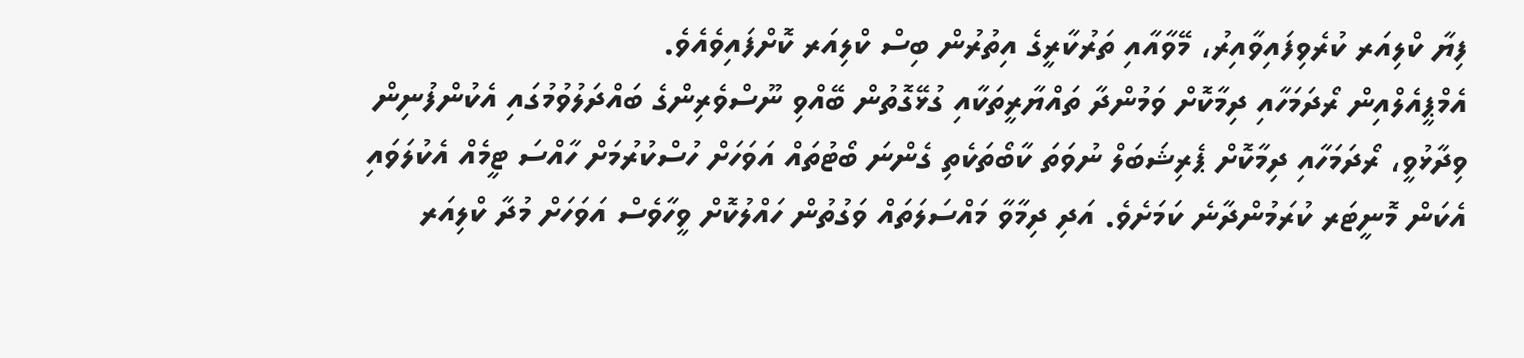ފިޔާ ކްލިއަރ ކުރެވިފައިވާއިރު، މޭވާއާއި ތަރުކާރީގެ އިތުރުން ބިސް ކްލިއަރ ކޮށްފައިވެއެވެ.
އެމްޕީއެލްއިން ރޯދަމަހާއި ދިމާކޮށް ވަމުންދާ ތައްޔާރީތަކާއި ގުޅޭގޮތުން ބޭއްވި ނޫސްވެރިންގެ ބައްދަލުވުމުގައި އެކުންފުނިން ވިދާޅުވީ، ރޯދަމަހާއި ދިމާކޮށް ޕެރިޝަބަލް ނުވަތަ ކާބޯތަކެތި ގެންނަ ބޯޓުތައް އަވަހަށް ހުސްކުރުމަށް ހާއްސަ ޓީމެއް އެކުލަވައި އެކަން މޮނީޓަރ ކުރަމުންދާނެ ކަމަށެވެ. އަދި ދިމާވާ މައްސަލަތައް ވަގުތުން ހައްލުކޮށް ވީހާވެސް އަވަހަށް މުދާ ކްލިއަރ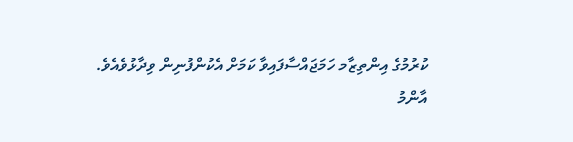ކުރުމުގެ އިންތިޒާމ ހަމަޖައްސާފައިވާ ކަމަށް އެކުންފުނިން ވިދާޅުވެއެވެ.
އާންމު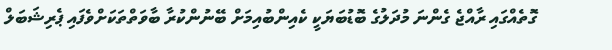ގޮތެއްގައި ރާއްޖެ ގެންނަ މުދަލުގެ ބޮޑުބަޔަކީ ކެއިންބުއިމަށް ބޭނުންކުރާ ބާވަތްތަކަށްވެފައި ޕެރިޝަބަލް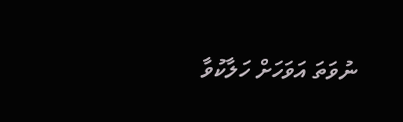ނުވަތަ އަވަހަށް ހަލާކުވާ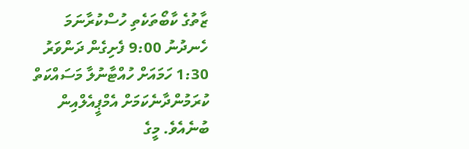ޒާތުގެ ކާބޯތަކެތި ހުސްކުރާނަމަ ހެނދުނު 9:00 ފެށިގެން ދަންވަރު 1:30 ހަމައަށް ހުއްޓާނުލާ މަސައްކަތް ކުރަމުންދާނެކަމަށް އެމްޕީއެލްއިން ބުނެއެވެ. މީގެ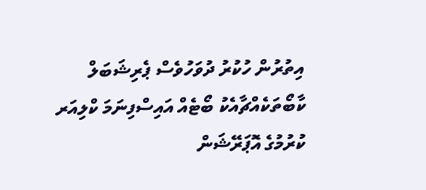އިތުރުން ހުކުރު ދުވަހުވެސް ޕެރިޝަބަލް ކާބޯތަކެއްޗާއެކު ބޯޓެއް އައިސްފިނަމަ ކްލިއަރ ކުރުމުގެ އޮޕަރޭޝަން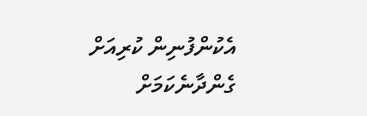އެކުންފުނިން ކުރިއަށް ގެންދާނެކަމަށް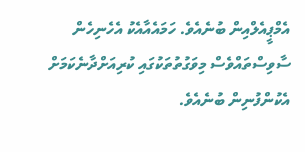އެމްޕީއެލްއިން ބުނެއެވެ. ހަމައެއާއެކު އެހެނިހެން ސާވިސްތައްވެސް މިވަގުތުތަކުގައި ކުރިއަށްދާނެކަމަށް އެކުންފުނިން ބުނެއެވެ.